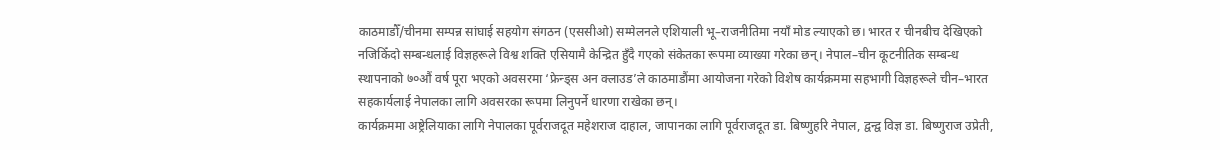काठमाडौँ/चीनमा सम्पन्न सांघाई सहयोग संगठन (एससीओ) सम्मेलनले एशियाली भू–राजनीतिमा नयाँ मोड ल्याएको छ। भारत र चीनबीच देखिएको नजिकिँदो सम्बन्धलाई विज्ञहरूले विश्व शक्ति एसियामै केन्द्रित हुँदै गएको संकेतका रूपमा व्याख्या गरेका छन्। नेपाल–चीन कूटनीतिक सम्बन्ध स्थापनाको ७०औं वर्ष पूरा भएको अवसरमा ‘फ्रेन्ड्स अन क्लाउड’ले काठमाडौंमा आयोजना गरेको विशेष कार्यक्रममा सहभागी विज्ञहरूले चीन–भारत सहकार्यलाई नेपालका लागि अवसरका रूपमा लिनुपर्ने धारणा राखेका छन्।
कार्यक्रममा अष्ट्रेलियाका लागि नेपालका पूर्वराजदूत महेशराज दाहाल, जापानका लागि पूर्वराजदूत डा. बिष्णुहरि नेपाल, द्वन्द्व विज्ञ डा. बिष्णुराज उप्रेती,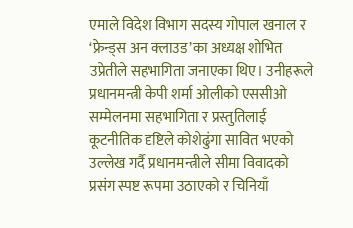एमाले विदेश विभाग सदस्य गोपाल खनाल र ‘फ्रेन्ड्स अन क्लाउड’का अध्यक्ष शोभित उप्रेतीले सहभागिता जनाएका थिए। उनीहरूले प्रधानमन्त्री केपी शर्मा ओलीको एससीओ सम्मेलनमा सहभागिता र प्रस्तुतिलाई कूटनीतिक दृष्टिले कोशेढुंगा सावित भएको उल्लेख गर्दै प्रधानमन्त्रीले सीमा विवादको प्रसंग स्पष्ट रूपमा उठाएको र चिनियाँ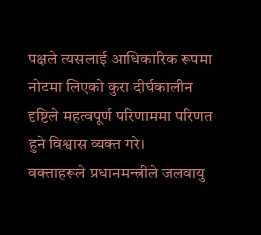पक्षले त्यसलाई आधिकारिक रूपमा नोटमा लिएको कुरा दीर्घकालीन दृष्टिले महत्वपूर्ण परिणाममा परिणत हुने विश्वास व्यक्त गरे।
वक्ताहरूले प्रधानमन्त्रीले जलवायु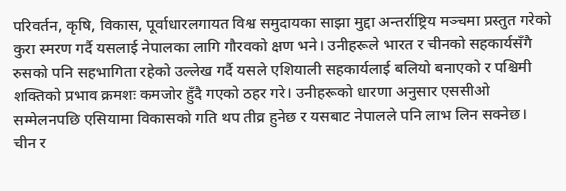परिवर्तन, कृषि, विकास, पूर्वाधारलगायत विश्व समुदायका साझा मुद्दा अन्तर्राष्ट्रिय मञ्चमा प्रस्तुत गरेको कुरा स्मरण गर्दै यसलाई नेपालका लागि गौरवको क्षण भने। उनीहरूले भारत र चीनको सहकार्यसँगै रुसको पनि सहभागिता रहेको उल्लेख गर्दै यसले एशियाली सहकार्यलाई बलियो बनाएको र पश्चिमी शक्तिको प्रभाव क्रमशः कमजोर हुँदै गएको ठहर गरे। उनीहरूको धारणा अनुसार एससीओ सम्मेलनपछि एसियामा विकासको गति थप तीव्र हुनेछ र यसबाट नेपालले पनि लाभ लिन सक्नेछ।
चीन र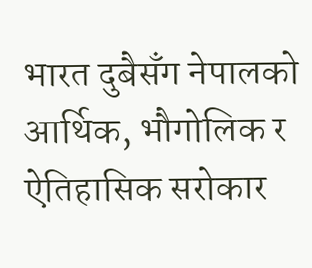भारत दुबैसँग नेपालको आर्थिक, भौगोलिक र ऐतिहासिक सरोकार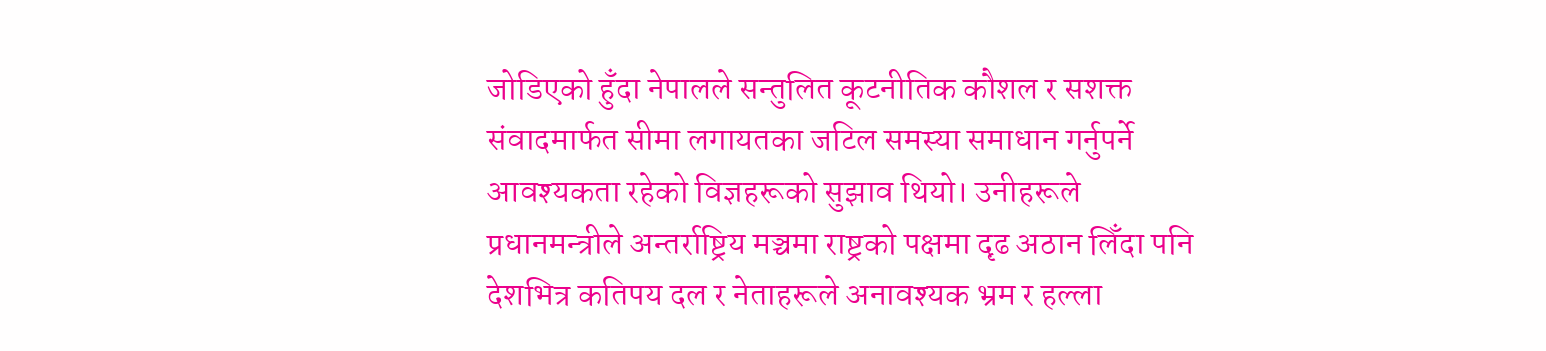जोडिएको हुँदा नेपालले सन्तुलित कूटनीतिक कौशल र सशक्त संवादमार्फत सीमा लगायतका जटिल समस्या समाधान गर्नुपर्ने आवश्यकता रहेको विज्ञहरूको सुझाव थियो। उनीहरूले प्रधानमन्त्रीले अन्तर्राष्ट्रिय मञ्चमा राष्ट्रको पक्षमा दृढ अठान लिँदा पनि देशभित्र कतिपय दल र नेताहरूले अनावश्यक भ्रम र हल्ला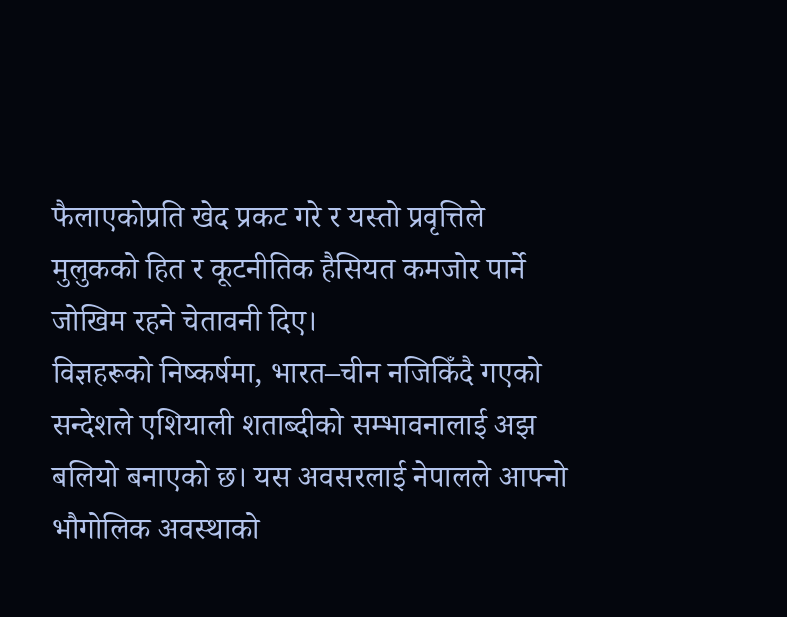फैलाएकोप्रति खेद प्रकट गरे र यस्तो प्रवृत्तिले मुलुकको हित र कूटनीतिक हैसियत कमजोर पार्ने जोखिम रहने चेतावनी दिए।
विज्ञहरूको निष्कर्षमा, भारत–चीन नजिकिँदै गएको सन्देशले एशियाली शताब्दीको सम्भावनालाई अझ बलियो बनाएको छ। यस अवसरलाई नेपालले आफ्नो भौगोलिक अवस्थाको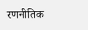रणनीतिक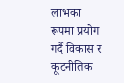लाभका रूपमा प्रयोग गर्दै विकास र कूटनीतिक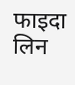फाइदा लिन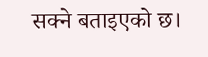सक्ने बताइएको छ।